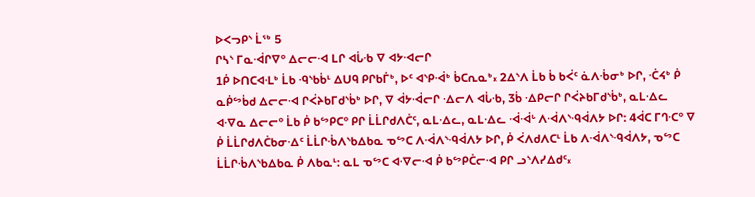ᐅᐸᓓᑭᔅ ᒫᕐᒃ 5
ᒋᓴᔅ ᒥᓇᐙᒋᐁᐤ ᐃᓕᓕᐗ ᒪᒋ ᐊᒑᑾ ᐁ ᐊᔭᐗᓕᒋ
1ᑮ ᐅᑎᑕᐊᒶᒃ ᒫᑲ ᑴᔅᑲᑳᒻ ᐃᑌᑫ ᑭᒋᑲᒦᒃ, ᐅᑦ ᐊᔅᑭᐙᒃ ᑳᑕᕆᓇᒃ᙮ 2ᐃᔅᐱ ᒫᑲ ᑳ ᑲᐹᑦ ᓈᐱᒀᓂᒃ ᐅᒋ, ᑣᔦᒃ ᑮ ᓇᑮᔥᑳᑯ ᐃᓕᓕᐗ ᒋᐹᔨᑲᒥᑯᔅᑳᒃ ᐅᒋ, ᐁ ᐋᔭᐙᓕᒋ ᐎᓕᐱ ᐊᒑᑾ, 3ᑳ ᐎᑭᓕᒋ ᒋᐹᔨᑲᒥᑯᔅᑳᒃ, ᓇᒪᐎᓚ ᐊᐌᓇ ᐃᓕᓕᐤ ᒫᑲ ᑮ ᑲᔥᑭᑕᐤ ᑭᒋ ᒫᒫᒋᑯᐱᑖᑦ, ᓇᒪᐎᓚ, ᓇᒪᐎᓚ ᐙᐙᒡ ᐱᐙᐱᔅᑴᐋᐱᔭ ᐅᒋ: 4ᐋᑕ ᒥᒉᑡᐤ ᐁ ᑮ ᒫᒫᒋᑯᐱᑖᑲᓂᐎᑦ ᒫᒫᒋᒀᐱᔅᑲᐃᑲᓇ ᓀᔥᑕ ᐱᐙᐱᔅᑴᐋᐱᔭ ᐅᒋ, ᑮ ᐹᐱᑯᐱᑕᒻ ᒫᑲ ᐱᐙᐱᔅᑴᐋᐱᔭ, ᓀᔥᑕ ᒫᒫᒋᒀᐱᔅᑲᐃᑲᓇ ᑮ ᐱᑲᓇᒻ: ᓇᒪ ᓀᔥᑕ ᐊᐌᓕᐗ ᑮ ᑲᔥᑭᑖᓕᐗ ᑭᒋ ᓗᔅᐱᓯᐃᑯᑦ᙮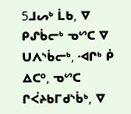5ᒧᔕᒃ ᒫᑲ, ᐁ ᑭᔑᑳᓕᒃ ᓀᔥᑕ ᐁ ᑌᐱᔅᑳᓕᒃ, ᐗᒋᒃ ᑮ ᐃᑕᐤ, ᓀᔥᑕ ᒋᐹᔨᑲᒥᑯᔅᑳᒃ, ᐁ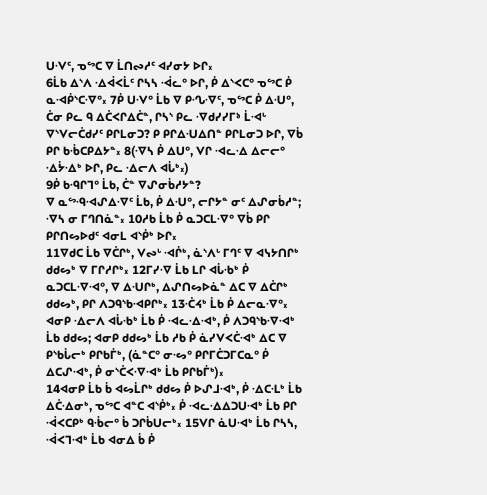ᑌᐺᑦ, ᓀᔥᑕ ᐁ ᒫᑎᔓᓱᑦ ᐊᓯᓂᔭ ᐅᒋ᙮
6ᒫᑲ ᐃᔅᐱ ᐎᐋᐸᒫᑦ ᒋᓴᓴ ᐙᓚᐤ ᐅᒋ, ᑮ ᐃᔅᐸᑕᐤ ᓀᔥᑕ ᑮ ᓇᐗᑮᔅᑕᐌᐤ᙮ 7ᑮ ᑌᐺᐤ ᒫᑲ ᐁ ᑭᔗᐌᑦ, ᓀᔥᑕ ᑮ ᐃᑗᐤ, ᑖᓂ ᑭᓚ ᑫ ᐃᑖᐸᒋᐃᑖᓐ, ᒋᓴᔅ ᑭᓚ ᐌᑯᓯᓯᒥᔉ ᒫᐗᒡ ᐁᔅᐯᓕᑖᑯᓯᑦ ᑭᒋᒪᓂᑐ? ᑭ ᑭᒋᐃᑗᐃᑎᓐ ᑭᒋᒪᓂᑐ ᐅᒋ, ᐁᑳ ᑭᒋ ᑲᒀᑕᑭᐃᔭᓐ᙮ 8(ᐌᓴ ᑮ ᐃᑌᐤ, ᐯᒋ ᐗᓚᐎ ᐃᓕᓕᐤ ᐎᔮᐎᒃ ᐅᒋ, ᑭᓚ ᐎᓕᐱ ᐊᒑᒃ᙮)
9ᑮ ᑲᑴᒋᒣᐤ ᒫᑲ, ᑖᓐ ᐁᔑᓂᑳᓱᔭᓐ?
ᐁ ᓇᔥᑴᐗᔑᐃᐌᑦ ᒫᑲ, ᑮ ᐃᑗᐤ, ᓕᒋᔭᓐ ᓂᑦ ᐃᔑᓂᑳᓱᓐ; ᐌᓴ ᓂ ᒥᒉᑎᓈᓐ᙮ 10ᓱᑲ ᒫᑲ ᑮ ᓇᑐᑕᒪᐌᐤ ᐁᑳ ᑭᒋ ᑭᒋᑎᔕᐅᑯᑦ ᐊᓂᒪ ᐊᔅᑮᒃ ᐅᒋ᙮
11ᐁᑯᑕ ᒫᑲ ᐁᑖᒋᒃ, ᐯᔓᒡ ᐗᒌᒃ, ᓈᔅᐱᒡ ᒥᒉᑦ ᐁ ᐊᓭᔭᑎᒋᒃ ᑯᑯᔕᒃ ᐁ ᒥᒋᓱᒋᒃ᙮ 12ᒥᓯᐌ ᒫᑲ ᒪᒋ ᐊᒑᑾᒃ ᑮ ᓇᑐᑕᒪᐌᐗᐤ, ᐁ ᐃᑗᒋᒃ, ᐃᔑᑎᔕᐅᓈᓐ ᐃᑕ ᐁ ᐃᑖᒋᒃ ᑯᑯᔕᒃ, ᑭᒋ ᐱᑐᑫᔅᑲᐗᑭᒋᒃ᙮ 13ᑣᔦᒃ ᒫᑲ ᑮ ᐃᓕᓇᐌᐤ᙮ ᐊᓂᑭ ᐎᓕᐱ ᐊᒑᑾᒃ ᒫᑲ ᑮ ᐗᓚᐎᐗᒃ, ᑮ ᐱᑐᑫᔅᑲᐌᐗᒃ ᒫᑲ ᑯᑯᔕ; ᐊᓂᑭ ᑯᑯᔕᒃ ᒫᑲ ᓱᑲ ᑮ ᓈᓯᐯᐸᑖᐗᒃ ᐃᑕ ᐁ ᑭᔅᑲᒑᓕᒃ ᑭᒋᑲᒦᒃ, (ᓈᓐᑕᐤ ᓂᔡᐤ ᑭᒋᒥᑖᑐᒥᑕᓇᐤ ᑮ ᐃᑕᔑᐗᒃ, ᑮ ᓂᔅᑖᐸᐌᐗᒃ ᒫᑲ ᑭᒋᑲᒦᒃ)᙮
14ᐊᓂᑭ ᒫᑲ ᑳ ᐊᔕᒫᒋᒃ ᑯᑯᔕ ᑮ ᐅᔑᒧᐗᒃ, ᑮ ᐎᑕᒶᒃ ᒫᑲ ᐃᑖᐎᓂᒃ, ᓀᔥᑕ ᐊᓐᑕ ᐊᔅᑮᒃ᙮ ᑮ ᐗᓚᐎᐃᑐᑌᐗᒃ ᒫᑲ ᑭᒋ ᐙᐸᑕᑭᒃ ᑫᒀᓕᐤ ᑳ ᑐᒋᑳᑌᓕᒃ᙮ 15ᐯᒋ ᓈᑌᐗᒃ ᒫᑲ ᒋᓴᓴ, ᐙᐸᒣᐗᒃ ᒫᑲ ᐊᓂᐃ ᑳ ᑮ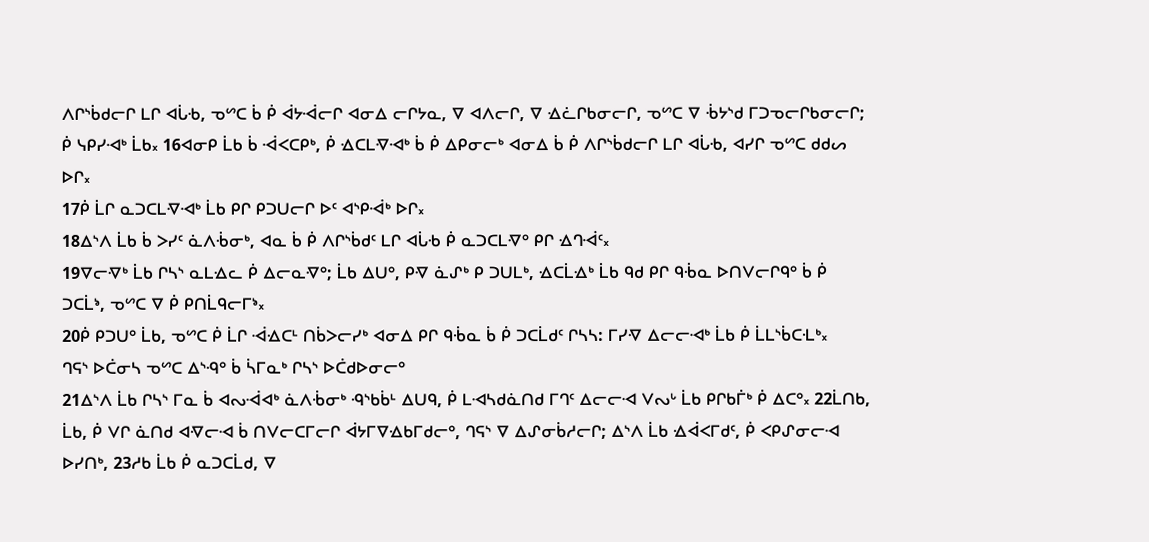ᐱᒋᔅᑳᑯᓕᒋ ᒪᒋ ᐊᒑᑾ, ᓀᔥᑕ ᑳ ᑮ ᐋᔭᐙᓕᒋ ᐊᓂᐃ ᓕᒋᔭᓇ, ᐁ ᐊᐱᓕᒋ, ᐁ ᐎᓛᒋᑲᓂᓕᒋ, ᓀᔥᑕ ᐁ ᒀᔭᔅᑯ ᒥᑐᓀᓕᒋᑲᓂᓕᒋ; ᑮ ᓭᑭᓯᐗᒃ ᒫᑲ᙮ 16ᐊᓂᑭ ᒫᑲ ᑳ ᐙᐸᑕᑭᒃ, ᑮ ᐎᑕᒪᐌᐗᒃ ᑳ ᑮ ᐃᑭᓂᓕᒃ ᐊᓂᐃ ᑳ ᑮ ᐱᒋᔅᑳᑯᓕᒋ ᒪᒋ ᐊᒑᑾ, ᐊᓯᒋ ᓀᔥᑕ ᑯᑯᔕ ᐅᒋ᙮
17ᑮ ᒫᒋ ᓇᑐᑕᒪᐌᐗᒃ ᒫᑲ ᑭᒋ ᑭᑐᑌᓕᒋ ᐅᑦ ᐊᔅᑭᐙᒃ ᐅᒋ᙮
18ᐃᔅᐱ ᒫᑲ ᑳ ᐳᓯᑦ ᓈᐱᒀᓂᒃ, ᐊᓇ ᑳ ᑮ ᐱᒋᔅᑳᑯᑦ ᒪᒋ ᐊᒑᑾ ᑮ ᓇᑐᑕᒪᐌᐤ ᑭᒋ ᐎᒉᐙᑦ᙮
19ᐁᓕᐌᒃ ᒫᑲ ᒋᓴᔅ ᓇᒪᐎᓚ ᑮ ᐃᓕᓇᐌᐤ; ᒫᑲ ᐃᑌᐤ, ᑭᐌ ᓈᔑᒃ ᑭ ᑐᑌᒪᒃ, ᐎᑕᒫᐎᒃ ᒫᑲ ᑫᑯ ᑭᒋ ᑫᒀᓇ ᐅᑎᐯᓕᒋᑫᐤ ᑳ ᑮ ᑐᑕᒫᔉ, ᓀᔥᑕ ᐁ ᑮ ᑭᑎᒫᑫᓕᒥᔉ᙮
20ᑮ ᑭᑐᑌᐤ ᒫᑲ, ᓀᔥᑕ ᑮ ᒫᒋ ᐙᐎᑕᒻ ᑎᑳᐳᓕᓯᒃ ᐊᓂᐃ ᑭᒋ ᑫᒀᓇ ᑳ ᑮ ᑐᑕᒫᑯᑦ ᒋᓴᓴ: ᒥᓯᐌ ᐃᓕᓕᐗᒃ ᒫᑲ ᑮ ᒫᒪᔅᑳᑕᒶᒃ᙮
ᒉᕋᔅ ᐅᑖᓂᓴ ᓀᔥᑕ ᐃᔅᑴᐤ ᑳ ᓵᒥᓇᒃ ᒋᓴᔅ ᐅᑖᑯᐅᓂᓕᐤ
21ᐃᔅᐱ ᒫᑲ ᒋᓴᔅ ᒥᓇ ᑳ ᐊᔓᐙᐊᒃ ᓈᐱᒀᓂᒃ ᑴᔅᑲᑳᒻ ᐃᑌᑫ, ᑮ ᒪᐗᓴᑯᓈᑎᑯ ᒥᒉᑦ ᐃᓕᓕᐗ ᐯᔓᒡ ᒫᑲ ᑭᒋᑲᒦᒃ ᑮ ᐃᑕᐤ᙮ 22ᒫᑎᑲ, ᒫᑲ, ᑮ ᐯᒋ ᓈᑎᑯ ᐊᐌᓕᐗ ᑳ ᑎᐯᓕᑕᒥᓕᒋ ᐋᔭᒥᐁᐎᑲᒥᑯᓕᐤ, ᒉᕋᔅ ᐁ ᐃᔑᓂᑳᓱᓕᒋ; ᐃᔅᐱ ᒫᑲ ᐎᐋᐸᒥᑯᑦ, ᑮ ᐸᑭᔑᓂᓕᐗ ᐅᓯᑎᒃ, 23ᓱᑲ ᒫᑲ ᑮ ᓇᑐᑕᒫᑯ, ᐁ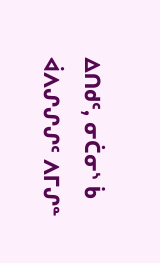ᐃᑎᑯᑦ, ᓂᑖᓂᔅ ᑳ ᐋᐱᔑᔑᔑᑦ ᐱᒥᔑᓐ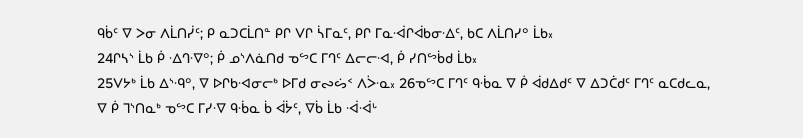ᑫᑳᑦ ᐁ ᐳᓂ ᐱᒫᑎᓰᑦ; ᑭ ᓇᑐᑕᒫᑎᓐ ᑭᒋ ᐯᒋ ᓵᒥᓇᑦ, ᑭᒋ ᒥᓇᐙᒋᐋᑲᓂᐎᑦ, ᑲᑕ ᐱᒫᑎᓯᐤ ᒫᑲ᙮
24ᒋᓴᔅ ᒫᑲ ᑮ ᐎᒉᐌᐤ; ᑮ ᓄᔅᐱᓈᑎᑯ ᓀᔥᑕ ᒥᒉᑦ ᐃᓕᓕᐗ, ᑮ ᓯᑎᔥᑳᑯ ᒫᑲ᙮
25ᐯᔭᒃ ᒫᑲ ᐃᔅᑴᐤ, ᐁ ᐅᒋᑲᐗᓂᓕᒃ ᐅᒥᑯ ᓂᔓᔖᑉ ᐱᐴᓋ᙮ 26ᓀᔥᑕ ᒥᒉᑦ ᑫᒀᓇ ᐁ ᑮ ᐋᑯᐃᑯᑦ ᐁ ᐃᑐᑖᑯᑦ ᒥᒉᑦ ᓇᑕᑯᓚᓇ, ᐁ ᑮ ᒣᔅᑎᓇᒃ ᓀᔥᑕ ᒥᓯᐌ ᑫᒀᓇ ᑳ ᐋᔮᑦ, ᐁᑳ ᒫᑲ ᐙᐙᒡ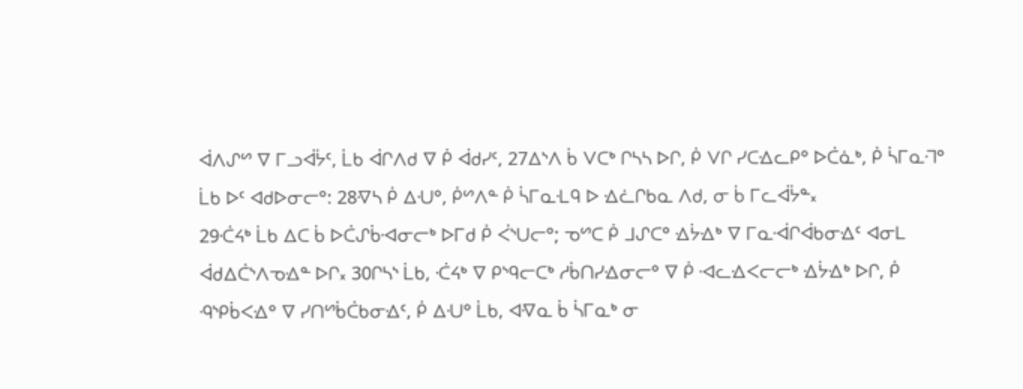ᐋᐱᔑᔥ ᐁ ᒥᓗᐋᔮᑦ, ᒫᑲ ᐋᒋᐱᑯ ᐁ ᑮ ᐋᑯᓯᑦ, 27ᐃᔅᐱ ᑳ ᐯᑕᒃ ᒋᓴᓴ ᐅᒋ, ᑮ ᐯᒋ ᓯᑕᐎᓚᑭᐤ ᐅᑖᓈᒃ, ᑮ ᓵᒥᓇᒬᐤ ᒫᑲ ᐅᑦ ᐊᑯᐅᓂᓕᐤ: 28ᐌᓴ ᑮ ᐃᑗᐤ, ᑮᔥᐱᓐ ᑮ ᓵᒥᓇᒶᑫ ᐅ ᐎᓛᒋᑲᓇ ᐱᑯ, ᓂ ᑳ ᒥᓚᐋᔮᓐ᙮
29ᑣᔦᒃ ᒫᑲ ᐃᑕ ᑳ ᐅᑖᔑᑳᐗᓂᓕᒃ ᐅᒥᑯ ᑮ ᐹᔅᑌᓕᐤ; ᓀᔥᑕ ᑮ ᒧᔑᑕᐤ ᐎᔮᐎᒃ ᐁ ᒥᓇᐙᒋᐋᑲᓂᐎᑦ ᐊᓂᒪ ᐋᑯᐃᑖᔅᐱᓀᐎᓐ ᐅᒋ᙮ 30ᒋᓴᔅ ᒫᑲ, ᑣᔦᒃ ᐁ ᑭᔅᑫᓕᑕᒃ ᓱᑳᑎᓯᐎᓂᓕᐤ ᐁ ᑮ ᐗᓚᐎᐸᓕᓕᒃ ᐎᔮᐎᒃ ᐅᒋ, ᑮ ᑴᔅᑭᑳᐸᐎᐤ ᐁ ᓯᑎᔥᑳᑖᑲᓂᐎᑦ, ᑮ ᐃᑗᐤ ᒫᑲ, ᐊᐌᓇ ᑳ ᓵᒥᓇᒃ ᓂ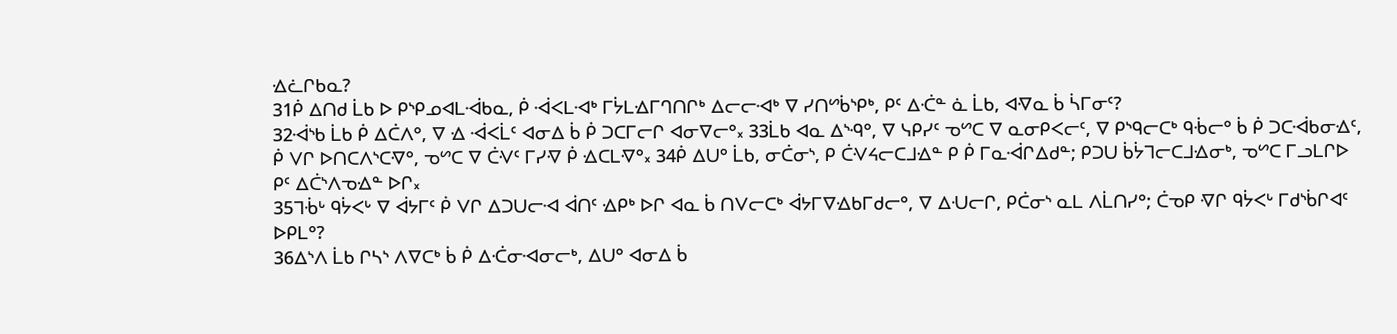ᐎᓛᒋᑲᓇ?
31ᑮ ᐃᑎᑯ ᒫᑲ ᐅ ᑭᔅᑭᓄᐊᒪᐙᑲᓇ, ᑮ ᐙᐸᒪᐗᒃ ᒥᔮᒪᐎᒥᒉᑎᒋᒃ ᐃᓕᓕᐗᒃ ᐁ ᓯᑎᔥᑳᔅᑭᒃ, ᑭᑦ ᐃᑣᓐ ᓈ ᒫᑲ, ᐊᐌᓇ ᑳ ᓵᒥᓂᑦ?
32ᐙᔅᑲ ᒫᑲ ᑮ ᐃᑖᐱᐤ, ᐁ ᐎ ᐙᐸᒫᑦ ᐊᓂᐃ ᑳ ᑮ ᑐᑕᒥᓕᒋ ᐊᓂᐁᓕᐤ᙮ 33ᒫᑲ ᐊᓇ ᐃᔅᑴᐤ, ᐁ ᓭᑭᓯᑦ ᓀᔥᑕ ᐁ ᓇᓂᑭᐸᓕᑦ, ᐁ ᑭᔅᑫᓕᑕᒃ ᑫᒀᓕᐤ ᑳ ᑮ ᑐᑕᐙᑲᓂᐎᑦ, ᑮ ᐯᒋ ᐅᑎᑕᐱᔅᑕᐌᐤ, ᓀᔥᑕ ᐁ ᑖᐺᑦ ᒥᓯᐌ ᑮ ᐎᑕᒪᐌᐤ᙮ 34ᑮ ᐃᑌᐤ ᒫᑲ, ᓂᑖᓂᔅ, ᑭ ᑖᐺᔦᓕᑕᒧᐎᓐ ᑭ ᑮ ᒥᓇᐙᒋᐃᑯᓐ; ᑭᑐᑌ ᑳᔮᒣᓕᑕᒧᐎᓂᒃ, ᓀᔥᑕ ᒥᓗᒪᒋᐅ ᑭᑦ ᐃᑖᔅᐱᓀᐎᓐ ᐅᒋ᙮
35ᒣᒀᒡ ᑫᔮᐸᒡ ᐁ ᐋᔭᒥᑦ ᑮ ᐯᒋ ᐃᑐᑌᓕᐗ ᐋᑎᑦ ᐎᑭᒃ ᐅᒋ ᐊᓇ ᑳ ᑎᐯᓕᑕᒃ ᐋᔭᒥᐁᐎᑲᒥᑯᓕᐤ, ᐁ ᐃᑗᓕᒋ, ᑭᑖᓂᔅ ᓇᒪ ᐱᒫᑎᓯᐤ; ᑖᓀᑭ ᐌᒋ ᑫᔮᐸᒡ ᒥᑯᔅᑳᒋᐊᑦ ᐅᑭᒪᐤ?
36ᐃᔅᐱ ᒫᑲ ᒋᓴᔅ ᐱᐁᑕᒃ ᑳ ᑮ ᐃᑣᓂᐗᓂᓕᒃ, ᐃᑌᐤ ᐊᓂᐃ ᑳ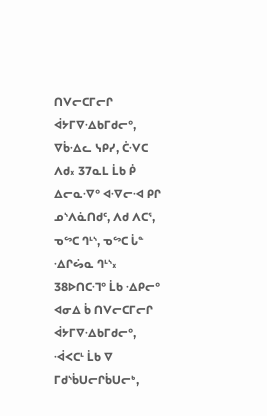ᑎᐯᓕᑕᒥᓕᒋ ᐋᔭᒥᐁᐎᑲᒥᑯᓕᐤ, ᐁᑳᐎᓚ ᓭᑭᓯ, ᑖᐺᑕ ᐱᑯ᙮ 37ᓇᒪ ᒫᑲ ᑮ ᐃᓕᓇᐌᐤ ᐊᐌᓕᐗ ᑭᒋ ᓄᔅᐱᓈᑎᑯᑦ, ᐱᑯ ᐱᑕᕐ, ᓀᔥᑕ ᒉᒻᔅ, ᓀᔥᑕ ᒑᓐ ᐎᒋᔖᓇ ᒉᒻᔅ᙮ 38ᐅᑎᑕᒬᐤ ᒫᑲ ᐎᑭᓕᐤ ᐊᓂᐃ ᑳ ᑎᐯᓕᑕᒥᓕᒋ ᐋᔭᒥᐁᐎᑲᒥᑯᓕᐤ, ᐙᐸᑕᒻ ᒫᑲ ᐁ ᒥᑯᔅᑳᑌᓕᒋᑳᑌᓕᒃ,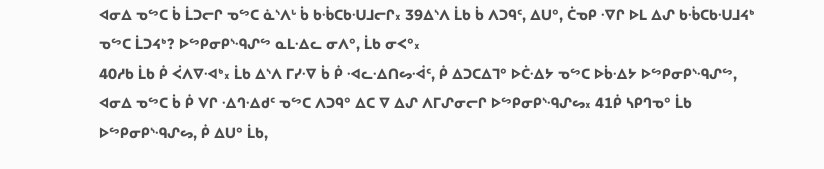ᐊᓂᐃ ᓀᔥᑕ ᑳ ᒫᑐᓕᒋ ᓀᔥᑕ ᓈᔅᐱᒡ ᑳ ᑲᒀᑕᑲᑗᒧᓕᒋ᙮ 39ᐃᔅᐱ ᒫᑲ ᑳ ᐱᑐᑫᑦ, ᐃᑌᐤ, ᑖᓀᑭ ᐌᒋ ᐅᒪ ᐃᔑ ᑲᒀᑕᑲᑗᒧᔦᒃ ᓀᔥᑕ ᒫᑐᔦᒃ? ᐅᔥᑭᓂᑭᔅᑴᔑᔥ ᓇᒪᐎᓚ ᓂᐱᐤ, ᒫᑲ ᓂᐸᐤ᙮
40ᓱᑲ ᒫᑲ ᑮ ᐹᐱᐁᐗᒃ᙮ ᒫᑲ ᐃᔅᐱ ᒥᓯᐌ ᑳ ᑮ ᐗᓚᐎᑎᔕᐙᑦ, ᑮ ᐃᑐᑕᐃᒣᐤ ᐅᑖᐎᔭ ᓀᔥᑕ ᐅᑳᐎᔭ ᐅᔥᑭᓂᑭᔅᑴᔑᔥ, ᐊᓂᐃ ᓀᔥᑕ ᑳ ᑮ ᐯᒋ ᐎᒉᐎᑯᑦ ᓀᔥᑕ ᐱᑐᑫᐤ ᐃᑕ ᐁ ᐃᔑ ᐱᒥᔑᓂᓕᒋ ᐅᔥᑭᓂᑭᔅᑴᔑᔕ᙮ 41ᑮ ᓴᑭᒉᓀᐤ ᒫᑲ ᐅᔥᑭᓂᑭᔅᑴᔑᔕ, ᑮ ᐃᑌᐤ ᒫᑲ,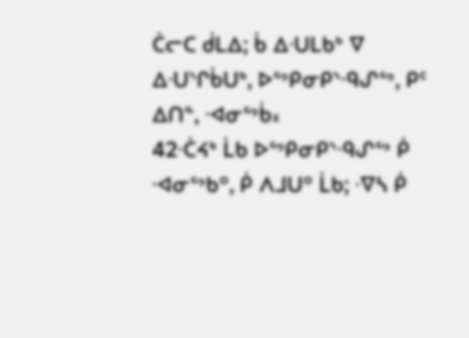ᑖᓕᑕ ᑰᒪᐃ; ᑳ ᐃᑗᒪᑲᒃ ᐁ ᐃᑗᔅᒋᑳᑌᒃ, ᐅᔥᑭᓂᑭᔅᑴᔑᔥ, ᑭᑦ ᐃᑎᓐ, ᐗᓂᔥᑳ᙮
42ᑣᔦᒃ ᒫᑲ ᐅᔥᑭᓂᑭᔅᑴᔑᔥ ᑮ ᐗᓂᔥᑲᐤ, ᑮ ᐱᒧᑌᐤ ᒫᑲ; ᐌᓴ ᑮ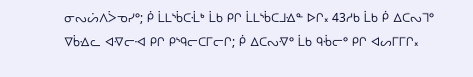ᓂᔓᔖᐱᐴᓀᓯᐤ; ᑮ ᒫᒪᔅᑳᑕᒸᒃ ᒫᑲ ᑭᒋ ᒫᒪᔅᑳᑕᒧᐎᓐ ᐅᒋ᙮ 43ᓱᑲ ᒫᑲ ᑮ ᐃᑕᔓᒣᐤ ᐁᑳᐎᓚ ᐊᐌᓕᐗ ᑭᒋ ᑭᔅᑫᓕᑕᒥᓕᒋ; ᑮ ᐃᑕᔓᐌᐤ ᒫᑲ ᑫᒀᓕᐤ ᑭᒋ ᐊᔕᒥᒥᒋ᙮